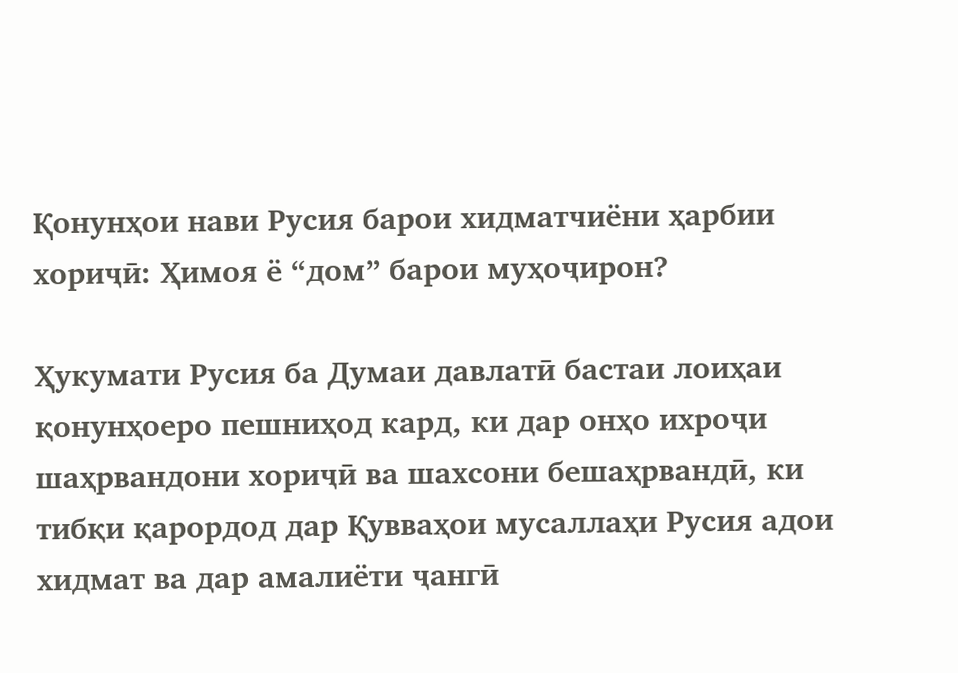Қонунҳои нави Русия барои хидматчиёни ҳарбии хориҷӣ: Ҳимоя ё “дом” барои муҳоҷирон?

Ҳукумати Русия ба Думаи давлатӣ бастаи лоиҳаи қонунҳоеро пешниҳод кард, ки дар онҳо ихроҷи шаҳрвандони хориҷӣ ва шахсони бешаҳрвандӣ, ки тибқи қарордод дар Қувваҳои мусаллаҳи Русия адои хидмат ва дар амалиёти ҷангӣ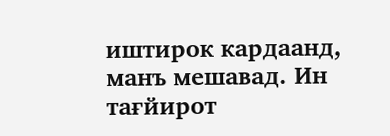иштирок кардаанд, манъ мешавад. Ин тағйирот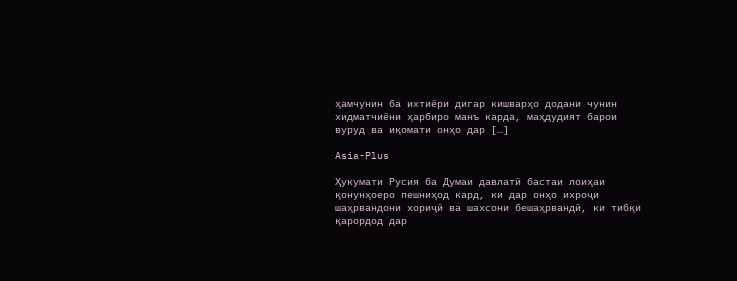ҳамчунин ба ихтиёри дигар кишварҳо додани чунин хидматчиёни ҳарбиро манъ карда, маҳдудият барои вуруд ва иқомати онҳо дар […]

Asia-Plus

Ҳукумати Русия ба Думаи давлатӣ бастаи лоиҳаи қонунҳоеро пешниҳод кард, ки дар онҳо ихроҷи шаҳрвандони хориҷӣ ва шахсони бешаҳрвандӣ, ки тибқи қарордод дар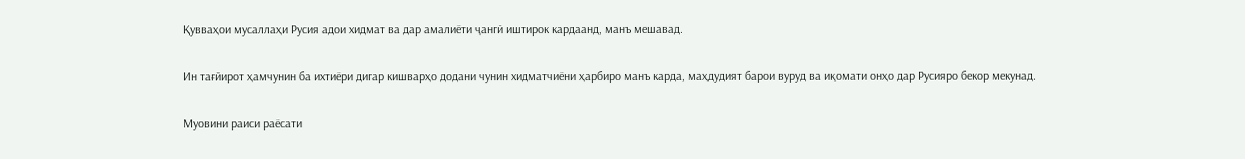Қувваҳои мусаллаҳи Русия адои хидмат ва дар амалиёти ҷангӣ иштирок кардаанд, манъ мешавад.

Ин тағйирот ҳамчунин ба ихтиёри дигар кишварҳо додани чунин хидматчиёни ҳарбиро манъ карда, маҳдудият барои вуруд ва иқомати онҳо дар Русияро бекор мекунад.

Муовини раиси раёсати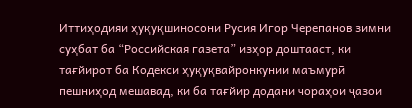Иттиҳодияи ҳуқуқшиносони Русия Игор Черепанов зимни суҳбат ба “Российская газета” изҳор доштааст, ки тағйирот ба Кодекси ҳуқуқвайронкунии маъмурӣ пешниҳод мешавад, ки ба тағйир додани чораҳои ҷазои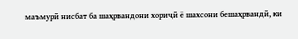маъмурӣ нисбат ба шаҳрвандони хориҷӣ ё шахсони бешаҳрвандӣ, ки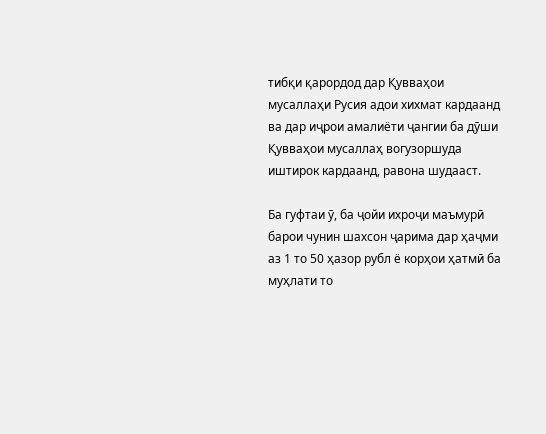тибқи қарордод дар Қувваҳои мусаллаҳи Русия адои хихмат кардаанд ва дар иҷрои амалиёти ҷангии ба дӯши Қувваҳои мусаллаҳ вогузоршуда иштирок кардаанд, равона шудааст.

Ба гуфтаи ӯ, ба ҷойи ихроҷи маъмурӣ барои чунин шахсон ҷарима дар ҳаҷми аз 1 то 50 ҳазор рубл ё корҳои ҳатмӣ ба муҳлати то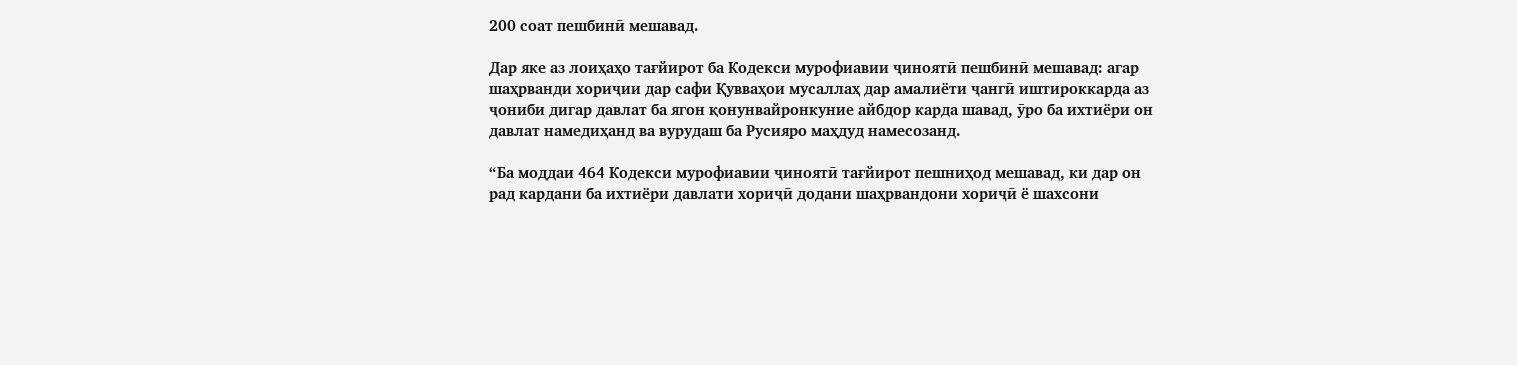200 соат пешбинӣ мешавад.

Дар яке аз лоиҳаҳо тағйирот ба Кодекси мурофиавии ҷиноятӣ пешбинӣ мешавад: агар шаҳрванди хориҷии дар сафи Қувваҳои мусаллаҳ дар амалиёти ҷангӣ иштироккарда аз ҷониби дигар давлат ба ягон қонунвайронкуние айбдор карда шавад, ӯро ба ихтиёри он давлат намедиҳанд ва вурудаш ба Русияро маҳдуд намесозанд.

“Ба моддаи 464 Кодекси мурофиавии ҷиноятӣ тағйирот пешниҳод мешавад, ки дар он рад кардани ба ихтиёри давлати хориҷӣ додани шаҳрвандони хориҷӣ ё шахсони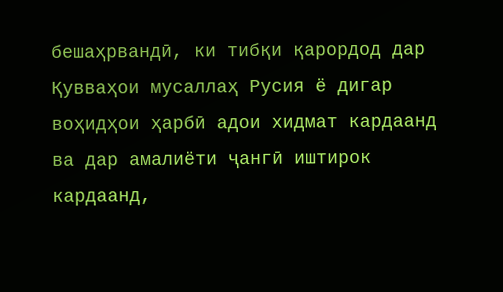бешаҳрвандӣ, ки тибқи қарордод дар Қувваҳои мусаллаҳ Русия ё дигар воҳидҳои ҳарбӣ адои хидмат кардаанд ва дар амалиёти ҷангӣ иштирок кардаанд,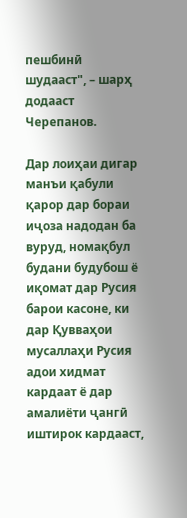пешбинӣ шудааст", – шарҳ додааст Черепанов.

Дар лоиҳаи дигар манъи қабули қарор дар бораи иҷоза надодан ба вуруд, номақбул будани будубош ё иқомат дар Русия барои касоне, ки дар Қувваҳои мусаллаҳи Русия адои хидмат кардаат ё дар амалиёти ҷангӣ иштирок кардааст,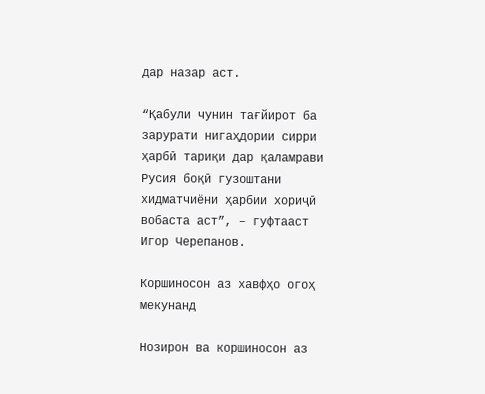дар назар аст.

“Қабули чунин тағйирот ба зарурати нигаҳдории сирри ҳарбӣ тариқи дар қаламрави Русия боқӣ гузоштани хидматчиёни ҳарбии хориҷӣ вобаста аст”, – гуфтааст Игор Черепанов.

Коршиносон аз хавфҳо огоҳ мекунанд

Нозирон ва коршиносон аз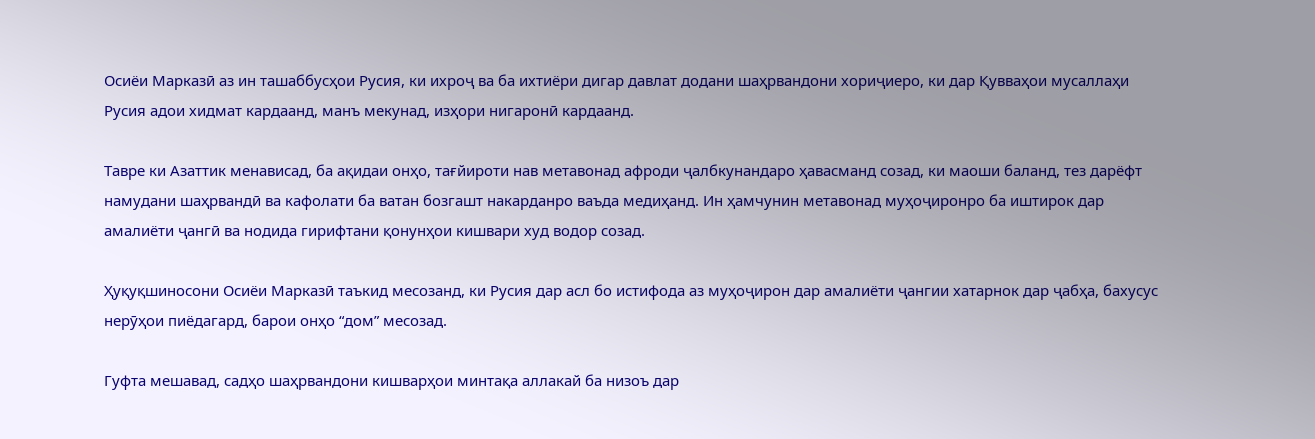Осиёи Марказӣ аз ин ташаббусҳои Русия, ки ихроҷ ва ба ихтиёри дигар давлат додани шаҳрвандони хориҷиеро, ки дар Қувваҳои мусаллаҳи Русия адои хидмат кардаанд, манъ мекунад, изҳори нигаронӣ кардаанд.

Тавре ки Азаттик менависад, ба ақидаи онҳо, тағйироти нав метавонад афроди ҷалбкунандаро ҳавасманд созад, ки маоши баланд, тез дарёфт намудани шаҳрвандӣ ва кафолати ба ватан бозгашт накарданро ваъда медиҳанд. Ин ҳамчунин метавонад муҳоҷиронро ба иштирок дар амалиёти ҷангӣ ва нодида гирифтани қонунҳои кишвари худ водор созад.

Ҳуқуқшиносони Осиёи Марказӣ таъкид месозанд, ки Русия дар асл бо истифода аз муҳоҷирон дар амалиёти ҷангии хатарнок дар ҷабҳа, бахусус нерӯҳои пиёдагард, барои онҳо “дом” месозад.

Гуфта мешавад, садҳо шаҳрвандони кишварҳои минтақа аллакай ба низоъ дар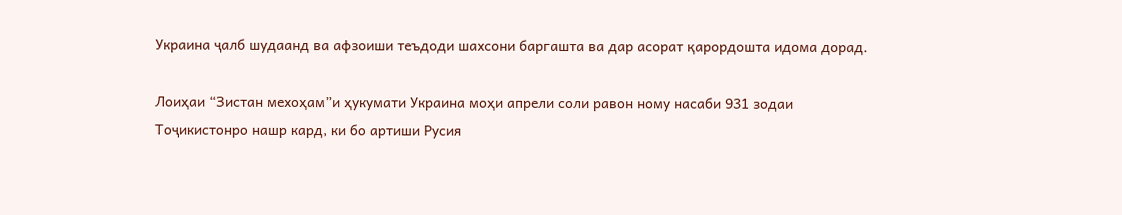Украина ҷалб шудаанд ва афзоиши теъдоди шахсони баргашта ва дар асорат қарордошта идома дорад.

Лоиҳаи “Зистан мехоҳам”и ҳукумати Украина моҳи апрели соли равон ному насаби 931 зодаи Тоҷикистонро нашр кард, ки бо артиши Русия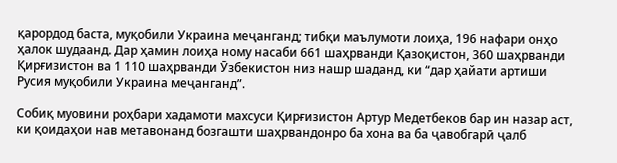қарордод баста, муқобили Украина меҷанганд; тибқи маълумоти лоиҳа, 196 нафари онҳо ҳалок шудаанд. Дар ҳамин лоиҳа ному насаби 661 шаҳрванди Қазоқистон, 360 шаҳрванди Қирғизистон ва 1 110 шаҳрванди Ӯзбекистон низ нашр шаданд, ки “дар ҳайати артиши Русия муқобили Украина меҷанганд”.

Собиқ муовини роҳбари хадамоти махсуси Қирғизистон Артур Медетбеков бар ин назар аст, ки қоидаҳои нав метавонанд бозгашти шаҳрвандонро ба хона ва ба ҷавобгарӣ ҷалб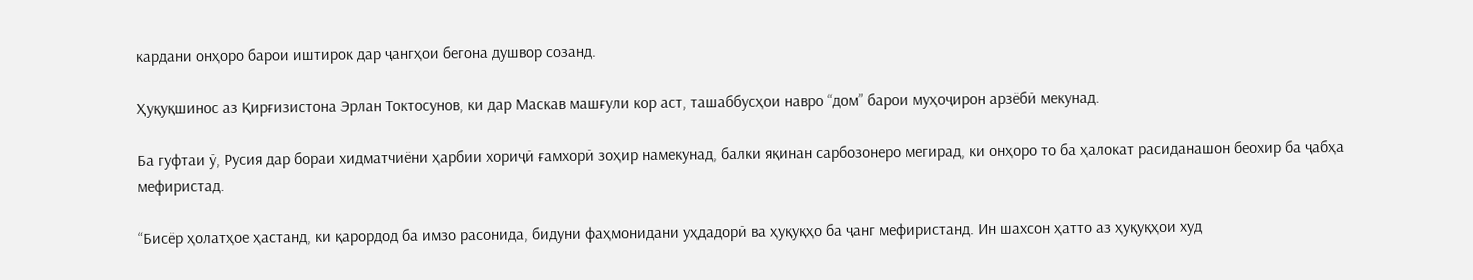кардани онҳоро барои иштирок дар ҷангҳои бегона душвор созанд.

Ҳуқуқшинос аз Қирғизистона Эрлан Токтосунов, ки дар Маскав машғули кор аст, ташаббусҳои навро “дом” барои муҳоҷирон арзёбӣ мекунад.

Ба гуфтаи ӯ, Русия дар бораи хидматчиёни ҳарбии хориҷӣ ғамхорӣ зоҳир намекунад, балки яқинан сарбозонеро мегирад, ки онҳоро то ба ҳалокат расиданашон беохир ба ҷабҳа мефиристад.

“Бисёр ҳолатҳое ҳастанд, ки қарордод ба имзо расонида, бидуни фаҳмонидани уҳдадорӣ ва ҳуқуқҳо ба ҷанг мефиристанд. Ин шахсон ҳатто аз ҳуқуқҳои худ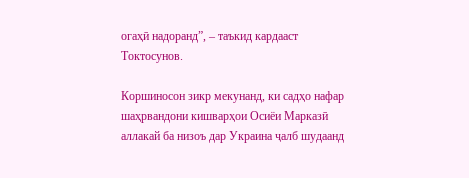огаҳӣ надоранд”, – таъкид кардааст Токтосунов.

Коршиносон зикр мекунанд, ки садҳо нафар шаҳрвандони кишварҳои Осиёи Марказӣ аллакай ба низоъ дар Украина ҷалб шудаанд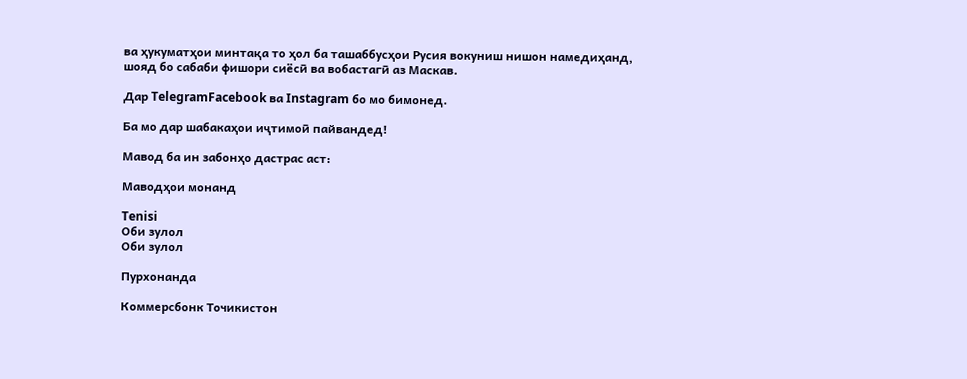ва ҳукуматҳои минтақа то ҳол ба ташаббусҳои Русия вокуниш нишон намедиҳанд, шояд бо сабаби фишори сиёсӣ ва вобастагӣ аз Маскав.

Дар TelegramFacebook ва Instagram бо мо бимонед.

Ба мо дар шабакаҳои иҷтимоӣ пайвандед!

Мавод ба ин забонҳо дастрас аст:

Маводҳои монанд

Tenisi
Оби зулол
Оби зулол

Пурхонанда

Коммерсбонк Точикистон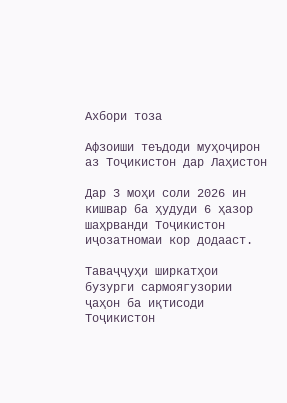Ахбори тоза

Афзоиши теъдоди муҳоҷирон аз Тоҷикистон дар Лаҳистон

Дар 3 моҳи соли 2026 ин кишвар ба ҳудуди 6 ҳазор шаҳрванди Тоҷикистон иҷозатномаи кор додааст.

Таваҷҷуҳи ширкатҳои бузурги сармоягузории ҷаҳон ба иқтисоди Тоҷикистон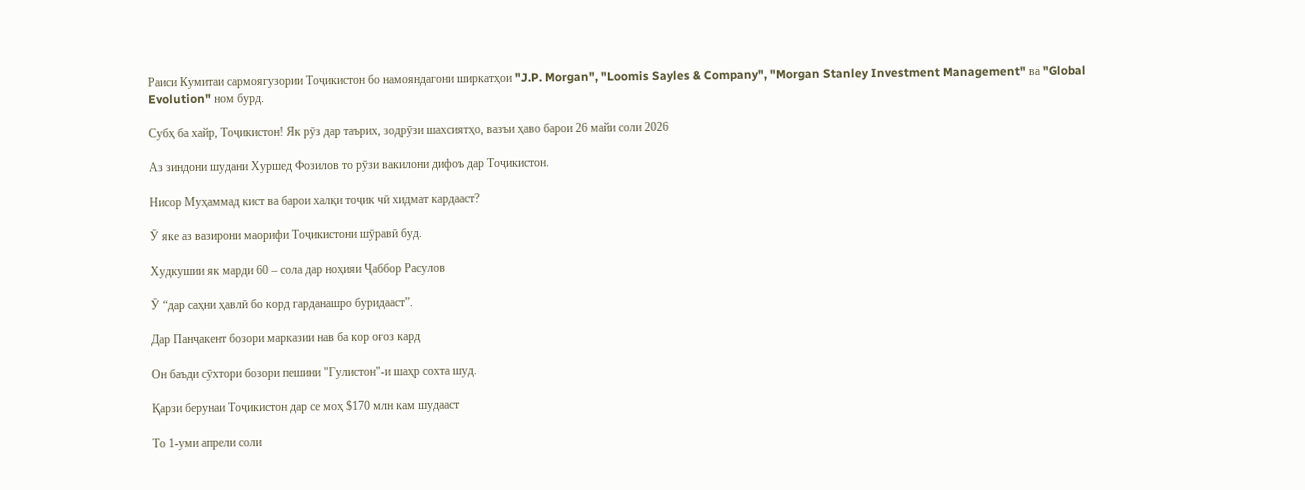Раиси Кумитаи сармоягузории Тоҷикистон бо намояндагони ширкатҳои "J.P. Morgan", "Loomis Sayles & Company", "Morgan Stanley Investment Management" ва "Global Evolution" ном бурд.

Субҳ ба хайр, Тоҷикистон! Як рӯз дар таърих, зодрӯзи шахсиятҳо, вазъи ҳаво барои 26 майи соли 2026

Аз зиндони шудани Хуршед Фозилов то рӯзи вакилони дифоъ дар Тоҷикистон.

Нисор Муҳаммад кист ва барои халқи тоҷик чӣ хидмат кардааст?

Ӯ яке аз вазирони маорифи Тоҷикистони шӯравӣ буд.

Худкушии як марди 60 – сола дар ноҳияи Ҷаббор Расулов

Ӯ “дар саҳни ҳавлӣ бо корд гарданашро буридааст”.

Дар Панҷакент бозори марказии нав ба кор оғоз кард

Он баъди сӯхтори бозори пешини "Гулистон"-и шаҳр сохта шуд.

Қарзи берунаи Тоҷикистон дар се моҳ $170 млн кам шудааст

То 1-уми апрели соли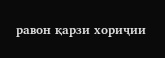равон қарзи хориҷии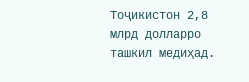Тоҷикистон 2,8 млрд долларро ташкил медиҳад.